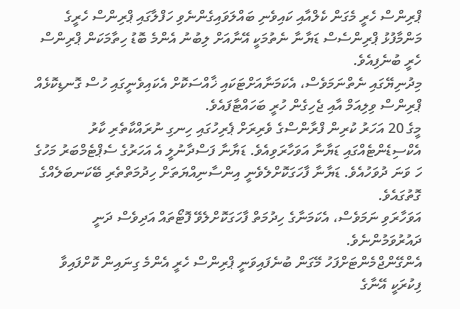ޕްރިންސް ހެރީ މެގަން ކެލްއާއި ކައިވެނި ބައްލަވައިގެންނެވި ހަފްލާގައި ޕްރިންސް ހެރީގެ މަންމާފުޅު ޕްރިންސެސް ޑަޔާނާ ނެތުމަކީ އޭނާއަށް ލިބުނު އެންމެ ބޮޑު ހިތާމަކަން ޕްރިންސް ހެރީ ބުނެފިއެވެ.
މިދުނިޔޭގައި ނެތްނަމަވެސް، އެކަމަނާއަށްޓަކައި ޚާއްސަކޮށް އެކައިވެނީގައި ހުސް ގޮނޑިކޮޅެއް ޕްރިންސް ވިލިއަމް އާއި ޖެހިގެން ހުރީ ބަހައްޓާފައެވެ.
މީގެ 20 އަހަރު ކުރިން ފްރާންސްގެ ވެރިރަށް ޕެރިހުގައި ހިނގި ނުރައްކާތެރި ކާރު އެކްސިޑެންޓެއްގައި ޑަޔާނާ އަވަހާރަވިއެވެ. ޑަޔާނާ ފަސްދާނުލީ އެ އަހަރުގެ ސެޕްޓެމްބަރު މަހުގެ ހަ ވަނަ ދުވަހުއެވެ. ޑަޔާނާ ފާހަގަކޮށްލެވެނީ އިންސާނިއްޔަތަށް ހިދުމަތްތެރި ބޭކަނބަލެއްގެ ގޮތުގައެވެ.
އަވަހާރަވި ނަމަވެސް، އެކަމަނާގެ ހިދުމަތް ފާހަގަކޮށްލެވޭ ފޮޓޯތައް އަދިވެސް ދަނީ ދައުރުވަމުންނެވެ.
އެންގޭންޖްމެންޓަށްފަހު މޭގަން ބުނެފައިވަނީ ޕްރިންސް ހެރީ އެންމެ ގިނައިން ކޮށްފައިވާ ފިކުރަކީ އޭނާގެ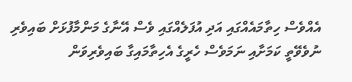އެއްވެސް ހިތާމައެއްގައި އަދި އުފަލެއްގައި ވެސް އޭނާގެ މަންމާފުޅަށް ބައިވެރި ނުވެވޭތީ ކަމަށާއި ނަމަވެސް ހެރީގެ އެހިތާމައިގާ ބައިވެރިވަން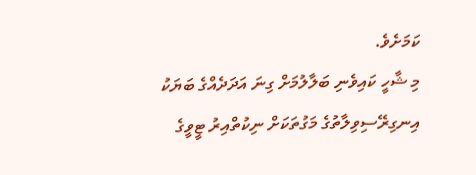ކަމަށެވެ.
މި ޝާހީ ކައިވެނި ބަލާލުމަށް ގިނަ އަދަދެއްގެ ބަޔަކު އިނގިރޭސިވިލާތުގެ މަގުތަކަށް ނިކުތްއިރު ޓީވީގެ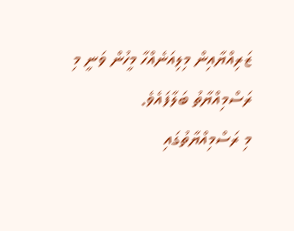ޒަރިއްޔާއިން މިލިއަނެއްހާ މީހުން ވަނީ މި ރަސްމިއްޔާތު ބަލާފައެވެ.
މި ރަސްމިއްޔާތުގައި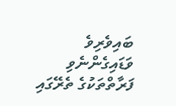ބައިވެރިވެ ވަޑައިގެންނެވި ފަރާތްތަކުގެ ތެރޭގައި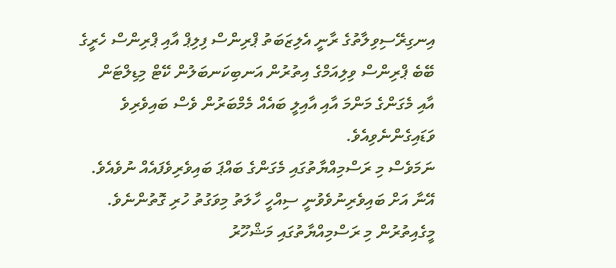އިނގިރޭސިވިލާތުގެ ރާނީ އެލިޒަބަތު ޕްރިންސް ފިލިޕް އާއި ޕްރިންސް ހެރީގެ ބޭބެ ޕްރިންސް ވިލިއަމްގެ އިތުރުން އަނބިކަނބަލުން ކޭޓް މިޑިލްޓަން އާއި މެގަންގެ މަންމަ އާއި އާއިލީ ބައެއް މެމްބަރުން ވެސް ބައިވެރިވެ ވަޑައިގެންނެވިއެވެ.
ނަމަވެސް މި ރަސްމިއްޔާތުގައި މެގަންގެ ބައްޕަ ބައިވެރިވެފައެއް ނުވެއެވެ. އޭނާ އަށް ބައިވެރިނުވެވުނީ ސިއްހީ ހާލަތު މިވަގުތު ހުރި ގޮތުންނެވެ.
މީގެއިތުރުން މި ރަސްމިއްޔާތުގައި މަޝްހޫރު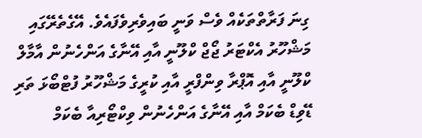ގިނަ ފަރާތްތަކެއް ވެސް ވަނީ ބައިވެރިވެފައެވެ. އޭގެތެރޭގައި މަޝްހޫރު އެކްޓަރު ޖޯޖް ކްލޫނީ އާއި އޭނާގެ އަންހެނުން އާމާލް ކްލޫނީ އާއި އޮޕްރާ ވިންފްރީ އާއި ކުރީގެ މަޝްހޫރު ފުޓްބޯޅަ ތަރި ޑޭވިޑް ބެކަމް އާއި އޭނާގެ އަންހެނުން ވިކްޓޯރިއާ ބެކަމް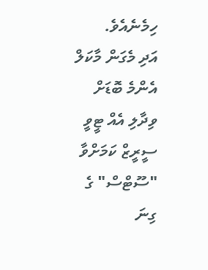ހިމެނެއެވެ.
އަދި މެގަން މާކަލް އެންމެ ބޮޑަށް ވިދާލި އެއް ޓީވީ ސީރީޒް ކަމަށްވާ "ސޫޓްސް" ގެ ގިނަ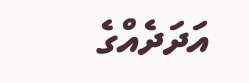އަދަދެއްގެ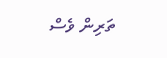ތަރިން ވެސް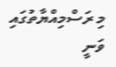މި ރަސްމިއްޔާތުގައި ވަނީ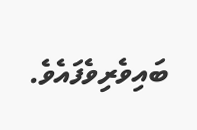ބައިވެރިވެފައެވެ.